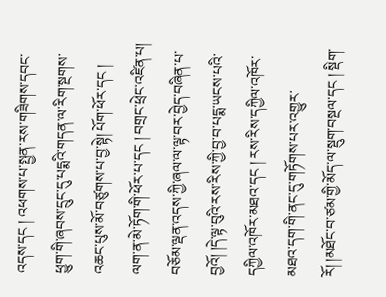འདས་དང ། འཕགས་པ་སྤྱན་རས་གཟིགས་དབང་ཕྱུག་གི་ཞབས་དྲུང་དུ་པདྨའི་གདན་ལ་རིག་སྔགས་འཆང་པུས་མོ་བཙུགས་པ་བྱ་སྟེ། པོག་ཕོར་དང ། ལག་ན་མེ་ཏོག་གི་ཕོར་པ་དང ། བགྲང་ཕྲེང་འཛིན་པ། བཅོམ་ལྡན་འདས་ཀྱི་ཞལ་ལ་ལྟ་བར་བྱེད་བཞིན་པ་བྱའོ། །དེ་ལྟ་བུའི་རས་རིས་ཀྱི་བྱ་བ་པདྨ་ཡངས་པའི་དཀྱིལ་འཁོར་མཐའ་དང ། རས་རིས་དཀྱིལ་འཁོར་མཐའ་དག་གི་ནང་དུ་གཏོགས་པར་འགྱུར་རོ། །མཐོང་བ་ཙམ་གྱི་མོད་ལ་སྡུག་བསྔལ་དང ། སྡིག་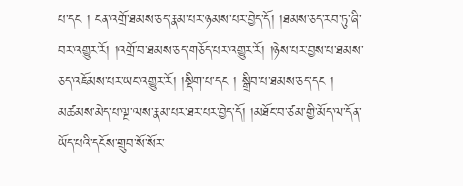པ་དང ། ངན་འགྲོ་ཐམས་ཅད་རྣམ་པར་ཉམས་པར་བྱེད་དོ། །ཐམས་ཅད་རབ་ཏུ་ཞི་བར་འགྱུར་རོ། །འགྲོ་བ་ཐམས་ཅད་གཅོད་པར་འགྱུར་རོ། །ཉེས་པར་བྱས་པ་ཐམས་ཅད་འཇོམས་པར་ཡང་འགྱུར་རོ། །སྡིག་པ་དང ། སྒྲིབ་པ་ཐམས་ཅད་དང ། མཚམས་མེད་པ་ལྔ་ལས་རྣམ་པར་ཐར་པར་བྱེད་དོ། །མཐོང་བ་ཙམ་གྱི་མོད་ལ་དོན་ཡོད་པའི་དངོས་གྲུབ་སོ་སོར་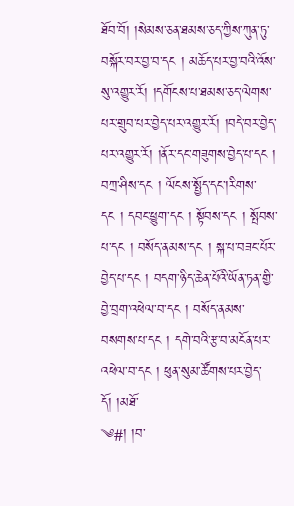ཐོབ་བོ། །སེམས་ཅན་ཐམས་ཅད་ཀྱིས་ཀུན་ཏུ་བསྐོར་བར་བྱ་བ་དང ། མཆོད་པར་བྱ་བའི་འོས་སུ་འགྱུར་རོ། །དགོངས་པ་ཐམས་ཅད་ལེགས་པར་གྲུབ་པར་བྱེད་པར་འགྱུར་རོ། །བདེ་བར་བྱེད་པར་འགྱུར་རོ། །ནོར་དང་གཟུགས་བྱེད་པ་དང ། བཀྲ་ཤིས་དང ། ལོངས་སྤྱོད་དང་།རིགས་དང ། དབང་ཕྱུག་དང ། སྟོབས་དང ། སྤོབས་པ་དང ། བསོད་ནམས་དང ། སྐ་པ་བཟང་པོར་བྱེད་པ་དང ། བདག་ཉིད་ཆེན་པོའི་ཡོན་ཏན་གྱི་བྱེ་བྲག་འཕེལ་བ་དང ། བསོད་ནམས་བསགས་པ་དང ། དགེ་བའི་རྩ་བ་མངོན་པར་འཕེལ་བ་དང ། ཕུན་སུམ་ཚོགས་པར་བྱེད་དོ། །མཐོ་
༄#། །བ་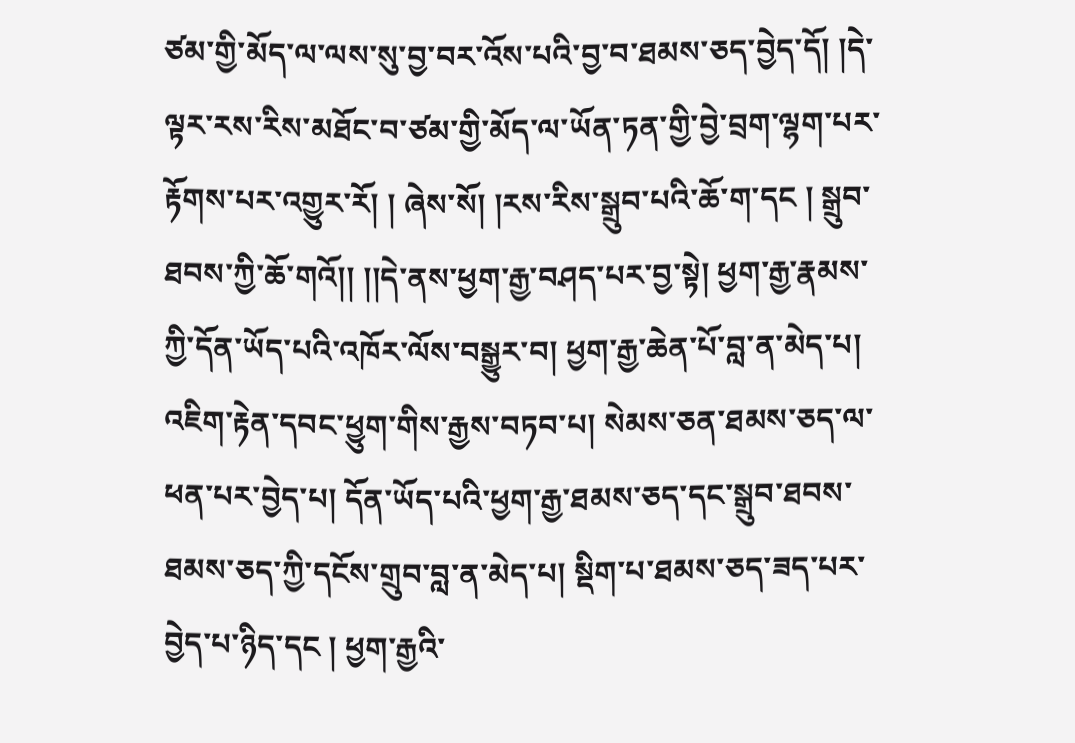ཙམ་གྱི་མོད་ལ་ལས་སུ་བྱ་བར་འོས་པའི་བྱ་བ་ཐམས་ཅད་བྱེད་དོ། །དེ་ལྟར་རས་རིས་མཐོང་བ་ཙམ་གྱི་མོད་ལ་ཡོན་ཏན་གྱི་བྱེ་བྲག་ལྷག་པར་རྟོགས་པར་འགྱུར་རོ། ། ཞེས་སོ། །རས་རིས་སྒྲུབ་པའི་ཆོ་ག་དང ། སྒྲུབ་ཐབས་ཀྱི་ཆོ་གའོ།། །།དེ་ནས་ཕྱག་རྒྱ་བཤད་པར་བྱ་སྟེ། ཕྱག་རྒྱ་རྣམས་ཀྱི་དོན་ཡོད་པའི་འཁོར་ལོས་བསྒྱུར་བ། ཕྱག་རྒྱ་ཆེན་པོ་བླ་ན་མེད་པ། འཇིག་རྟེན་དབང་ཕྱུག་གིས་རྒྱས་བཏབ་པ། སེམས་ཅན་ཐམས་ཅད་ལ་ཕན་པར་བྱེད་པ། དོན་ཡོད་པའི་ཕྱག་རྒྱ་ཐམས་ཅད་དང་སྒྲུབ་ཐབས་ཐམས་ཅད་ཀྱི་དངོས་གྲུབ་བླ་ན་མེད་པ། སྡིག་པ་ཐམས་ཅད་ཟད་པར་བྱེད་པ་ཉིད་དང ། ཕྱག་རྒྱའི་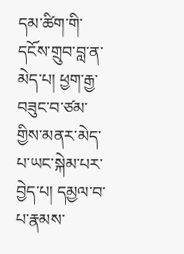དམ་ཚིག་གི་དངོས་གྲུབ་བླ་ན་མེད་པ། ཕྱག་རྒྱ་བཟུང་བ་ཙམ་གྱིས་མནར་མེད་པ་ཡང་སྐེམ་པར་བྱེད་པ། དམྱལ་བ་པ་རྣམས་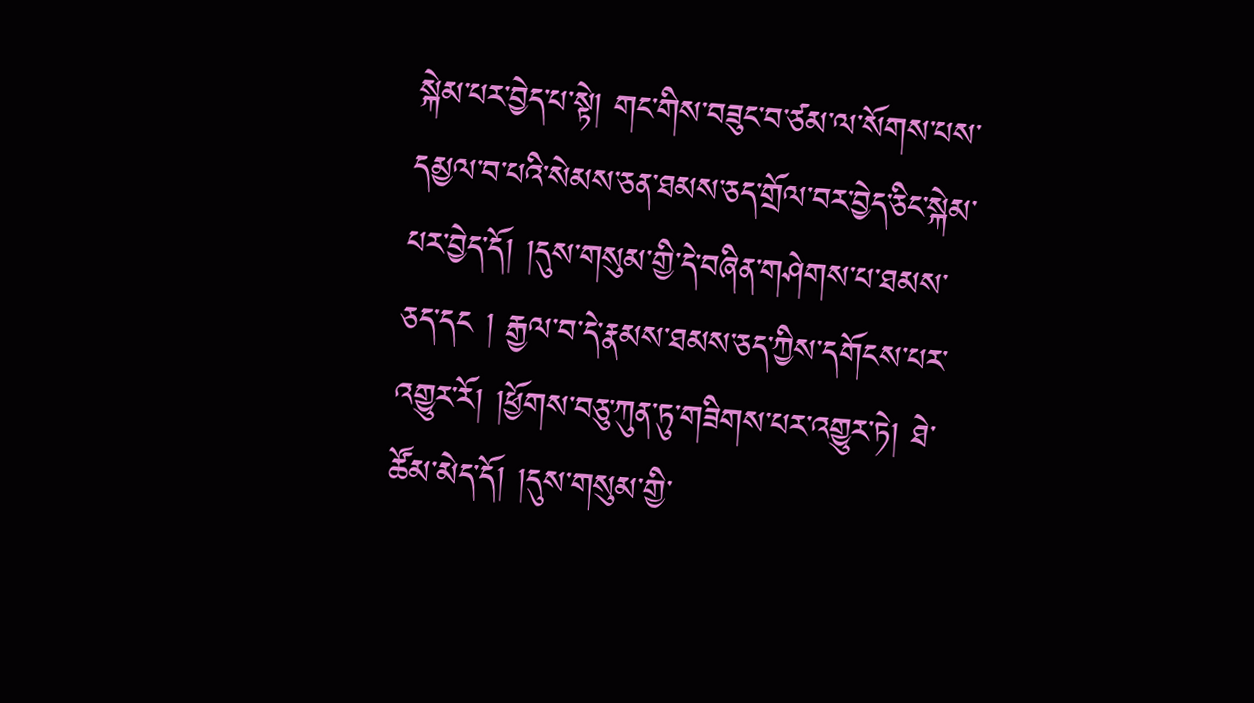སྐེམ་པར་བྱེད་པ་སྟེ། གང་གིས་བཟུང་བ་ཙམ་ལ་སོགས་པས་དམྱལ་བ་པའི་སེམས་ཅན་ཐམས་ཅད་གྲོལ་བར་བྱེད་ཅིང་སྐེམ་པར་བྱེད་དོ། །དུས་གསུམ་གྱི་དེ་བཞིན་གཤེགས་པ་ཐམས་ཅད་དང ། རྒྱལ་བ་དེ་རྣམས་ཐམས་ཅད་ཀྱིས་དགོངས་པར་འགྱུར་རོ། །ཕྱོགས་བཅུ་ཀུན་ཏུ་གཟིགས་པར་འགྱུར་ཏེ། ཐེ་ཚོམ་མེད་དོ། །དུས་གསུམ་གྱི་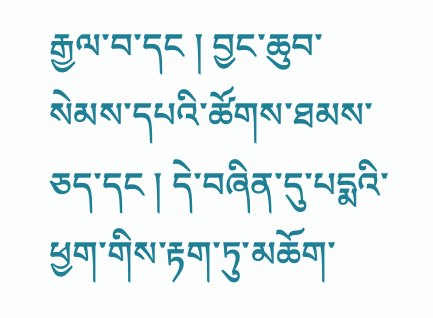རྒྱལ་བ་དང ། བྱང་ཆུབ་སེམས་དཔའི་ཚོགས་ཐམས་ཅད་དང ། དེ་བཞིན་དུ་པདྨའི་ཕྱག་གིས་རྟག་ཏུ་མཆོག་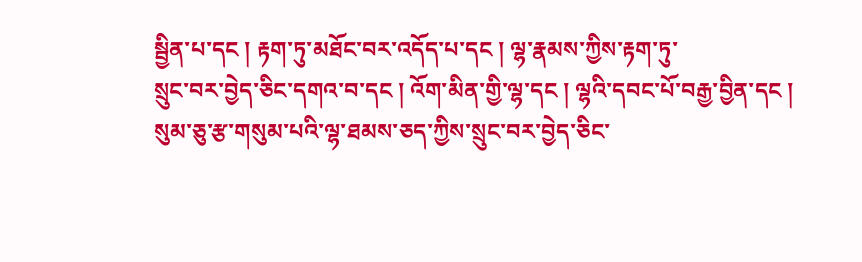སྦྱིན་པ་དང ། རྟག་ཏུ་མཐོང་བར་འདོད་པ་དང ། ལྷ་རྣམས་ཀྱིས་རྟག་ཏུ་
སྲུང་བར་བྱེད་ཅིང་དགའ་བ་དང ། འོག་མིན་གྱི་ལྷ་དང ། ལྷའི་དབང་པོ་བརྒྱ་བྱིན་དང ། སུམ་ཅུ་རྩ་གསུམ་པའི་ལྷ་ཐམས་ཅད་ཀྱིས་སྲུང་བར་བྱེད་ཅིང་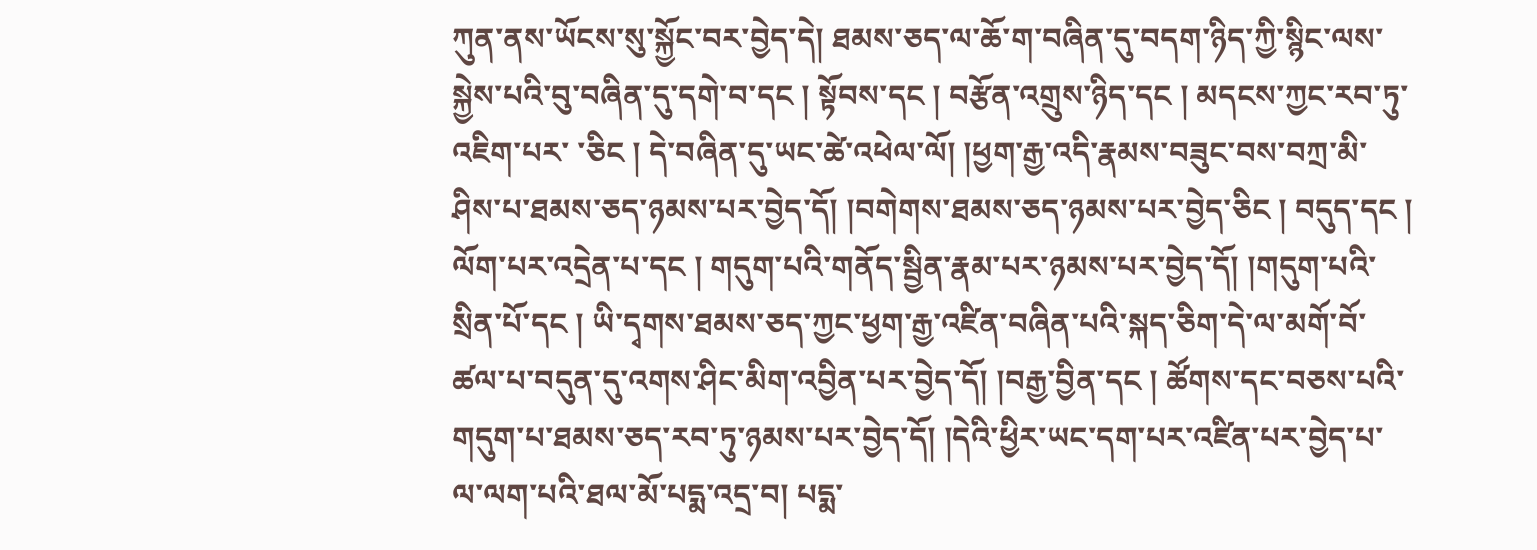ཀུན་ནས་ཡོངས་སུ་སྐྱོང་བར་བྱེད་དེ། ཐམས་ཅད་ལ་ཆོ་ག་བཞིན་དུ་བདག་ཉིད་ཀྱི་སྙིང་ལས་སྐྱེས་པའི་བུ་བཞིན་དུ་དགེ་བ་དང ། སྟོབས་དང ། བརྩོན་འགྲུས་ཉིད་དང ། མདངས་ཀྱང་རབ་ཏུ་འཇིག་པར་ ་ཅིང ། དེ་བཞིན་དུ་ཡང་ཚེ་འཕེལ་ལོ། །ཕྱག་རྒྱ་འདི་རྣམས་བཟུང་བས་བཀྲ་མི་ཤིས་པ་ཐམས་ཅད་ཉམས་པར་བྱེད་དོ། །བགེགས་ཐམས་ཅད་ཉམས་པར་བྱེད་ཅིང ། བདུད་དང ། ལོག་པར་འདྲེན་པ་དང ། གདུག་པའི་གནོད་སྦྱིན་རྣམ་པར་ཉམས་པར་བྱེད་དོ། །གདུག་པའི་སྲིན་པོ་དང ། ཡི་དྭགས་ཐམས་ཅད་ཀྱང་ཕྱག་རྒྱ་འཛིན་བཞིན་པའི་སྐད་ཅིག་དེ་ལ་མགོ་བོ་ཚལ་པ་བདུན་དུ་འགས་ཤིང་མིག་འབྱིན་པར་བྱེད་དོ། །བརྒྱ་བྱིན་དང ། ཚོགས་དང་བཅས་པའི་གདུག་པ་ཐམས་ཅད་རབ་ཏུ་ཉམས་པར་བྱེད་དོ། །དེའི་ཕྱིར་ཡང་དག་པར་འཛིན་པར་བྱེད་པ་ལ་ལག་པའི་ཐལ་མོ་པདྨ་འདྲ་བ། པདྨ་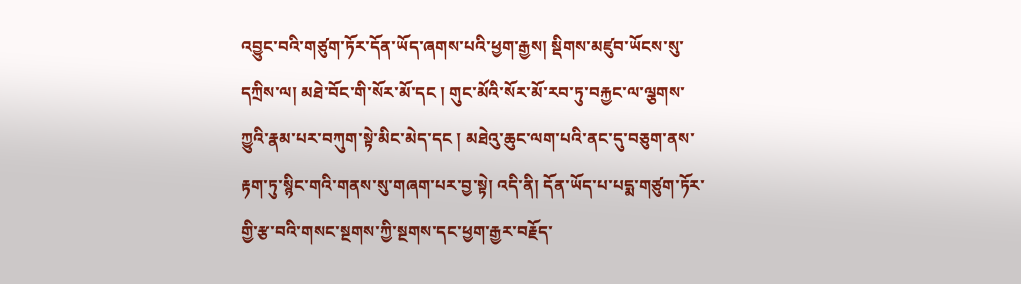འབྱུང་བའི་གཙུག་ཏོར་དོན་ཡོད་ཞགས་པའི་ཕྱག་རྒྱས། སྡིགས་མཛུབ་ཡོངས་སུ་དཀྲིས་ལ། མཐེ་བོང་གི་སོར་མོ་དང ། གུང་མོའི་སོར་མོ་རབ་ཏུ་བརྐྱང་ལ་ལྕགས་ཀྱུའི་རྣམ་པར་བཀུག་སྟེ་མིང་མེད་དང ། མཐེའུ་ཆུང་ལག་པའི་ནང་དུ་བཅུག་ནས་རྟག་ཏུ་སྙིང་གའི་གནས་སུ་གཞག་པར་བྱ་སྟེ། འདི་ནི། དོན་ཡོད་པ་པདྨ་གཙུག་ཏོར་གྱི་རྩ་བའི་གསང་སྔགས་ཀྱི་སྔགས་དང་ཕྱག་རྒྱར་བརྗོད་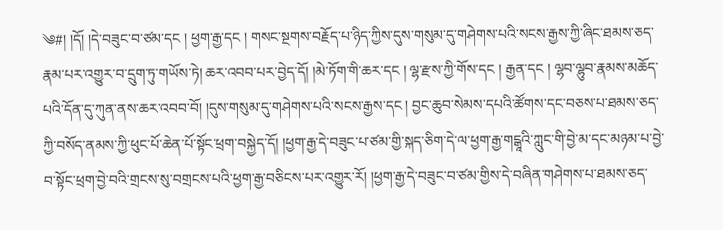༄#། །དོ། །དེ་བཟུང་བ་ཙམ་དང ། ཕྱག་རྒྱ་དང ། གསང་སྔགས་བརྗོད་པ་ཉིད་ཀྱིས་དུས་གསུམ་དུ་གཤེགས་པའི་སངས་རྒྱས་ཀྱི་ཞིང་ཐམས་ཅད་རྣམ་པར་འགྱུར་བ་དྲུག་ཏུ་གཡོས་ཏེ། ཆར་འབབ་པར་བྱེད་དོ། །མེ་ཏོག་གི་ཆར་དང ། ལྷ་རྫས་ཀྱི་གོས་དང ། རྒྱན་དང ། ལྷབ་ལྷུབ་རྣམས་མཆོད་པའི་དོན་དུ་ཀུན་ནས་ཆར་འབབ་བོ། །དུས་གསུམ་དུ་གཤེགས་པའི་སངས་རྒྱས་དང ། བྱང་ཆུབ་སེམས་དཔའི་ཚོགས་དང་བཅས་པ་ཐམས་ཅད་ཀྱི་བསོད་ནམས་ཀྱི་ཕུང་པོ་ཆེན་པོ་སྟོང་ཕྲག་བསྐྱེད་དོ། །ཕྱག་རྒྱ་དེ་བཟུང་པ་ཙམ་གྱི་སྐད་ཅིག་དེ་ལ་ཕྱག་རྒྱ་གངྒཱའི་ཀླུང་གི་བྱེ་མ་དང་མཉམ་པ་བྱེ་བ་སྟོང་ཕྲག་བྱེ་བའི་གྲངས་སུ་བགྲངས་པའི་ཕྱག་རྒྱ་བཅིངས་པར་འགྱུར་རོ། །ཕྱག་རྒྱ་དེ་བཟུང་བ་ཙམ་གྱིས་དེ་བཞིན་གཤེགས་པ་ཐམས་ཅད་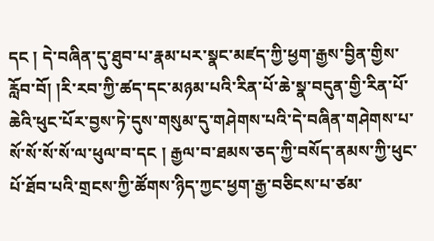དང ། དེ་བཞིན་དུ་ཐུབ་པ་རྣམ་པར་སྣང་མཛད་ཀྱི་ཕྱག་རྒྱས་བྱིན་གྱིས་རློབ་བོ། །རི་རབ་ཀྱི་ཚད་དང་མཉམ་པའི་རིན་པོ་ཆེ་སྣ་བདུན་གྱི་རིན་པོ་ཆེའི་ཕུང་པོར་བྱས་ཏེ་དུས་གསུམ་དུ་གཤེགས་པའི་དེ་བཞིན་གཤེགས་པ་སོ་སོ་སོ་སོ་ལ་ཕུལ་བ་དང ། རྒྱལ་བ་ཐམས་ཅད་ཀྱི་བསོད་ནམས་ཀྱི་ཕུང་པོ་ཐོབ་པའི་གྲངས་ཀྱི་ཚོགས་ཉིད་ཀྱང་ཕྱག་རྒྱ་བཅིངས་པ་ཙམ་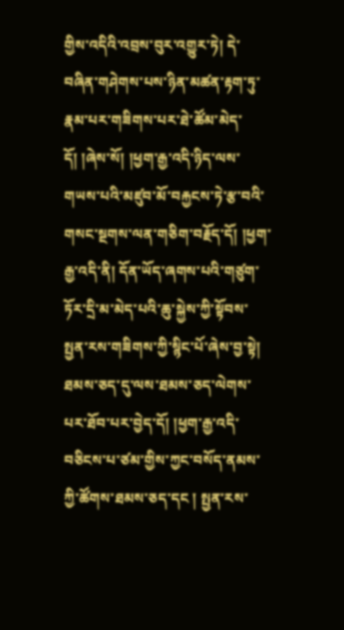གྱིས་འདིའི་འབྲས་བུར་འགྱུར་ཏེ། དེ་བཞིན་གཤེགས་པས་ཉིན་མཚན་རྟག་ཏུ་རྣམ་པར་གཟིགས་པར་ཐེ་ཚོམ་མེད་དོ། །ཞེས་སོ། །ཕྱག་རྒྱ་འདི་ཉིད་ལས་
གཡས་པའི་མཛུབ་མོ་བརྐྱངས་ཏེ་རྩ་བའི་གསང་སྔགས་ལན་གཅིག་བརྗོད་དོ། །ཕྱག་རྒྱ་འདི་ནི། དོན་ཡོད་ཞགས་པའི་གཙུག་ཏོར་དྲི་མ་མེད་པའི་ཆུ་སྐྱེས་ཀྱི་སྟོབས་སྤྱན་རས་གཟིགས་ཀྱི་སྙིང་པོ་ཞེས་བྱ་སྟེ། ཐམས་ཅད་དུ་ལས་ཐམས་ཅད་ལེགས་པར་ཐོབ་པར་བྱེད་དོ། །ཕྱག་རྒྱ་འདི་བཅིངས་པ་ཙམ་གྱིས་ཀྱང་བསོད་ནམས་ཀྱི་ཚོགས་ཐམས་ཅད་དང ། སྤྱན་རས་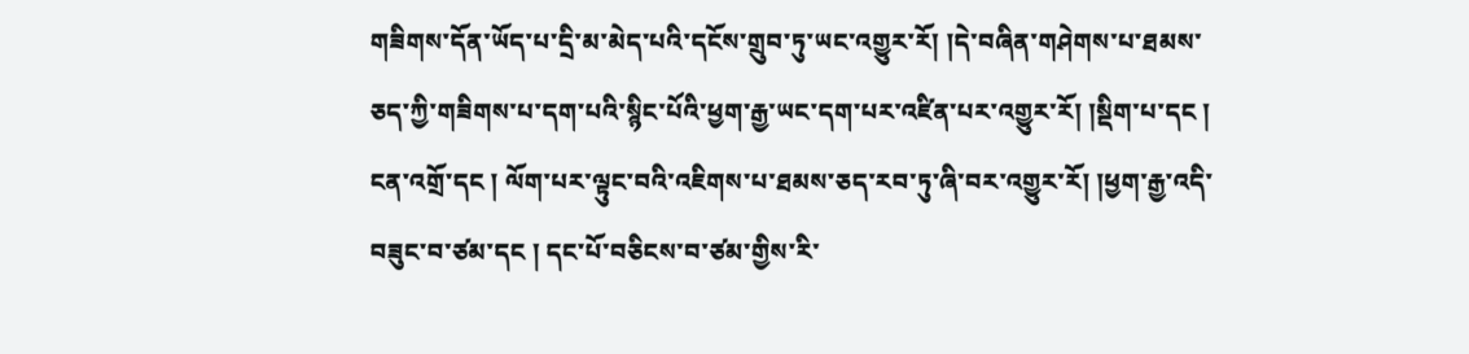གཟིགས་དོན་ཡོད་པ་དྲི་མ་མེད་པའི་དངོས་གྲུབ་ཏུ་ཡང་འགྱུར་རོ། །དེ་བཞིན་གཤེགས་པ་ཐམས་ཅད་ཀྱི་གཟིགས་པ་དག་པའི་སྙིང་པོའི་ཕྱག་རྒྱ་ཡང་དག་པར་འཛིན་པར་འགྱུར་རོ། །སྡིག་པ་དང ། ངན་འགྲོ་དང ། ལོག་པར་ལྟུང་བའི་འཇིགས་པ་ཐམས་ཅད་རབ་ཏུ་ཞི་བར་འགྱུར་རོ། །ཕྱག་རྒྱ་འདི་བཟུང་བ་ཙམ་དང ། དང་པོ་བཅིངས་བ་ཙམ་གྱིས་རི་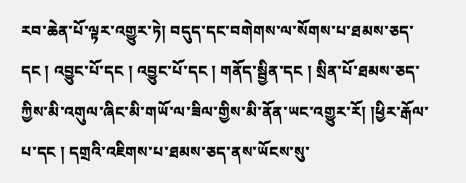རབ་ཆེན་པོ་ལྟར་འགྱུར་ཏེ། བདུད་དང་བགེགས་ལ་སོགས་པ་ཐམས་ཅད་དང ། འབྱུང་པོ་དང ། འབྱུང་པོ་དང ། གནོད་སྦྱིན་དང ། སྲིན་པོ་ཐམས་ཅད་ཀྱིས་མི་འགུལ་ཞིང་མི་གཡོ་ལ་ཟིལ་གྱིས་མི་ནོན་ཡང་འགྱུར་རོ། །ཕྱིར་རྒོལ་པ་དང ། དགྲའི་འཇིགས་པ་ཐམས་ཅད་ནས་ཡོངས་སུ་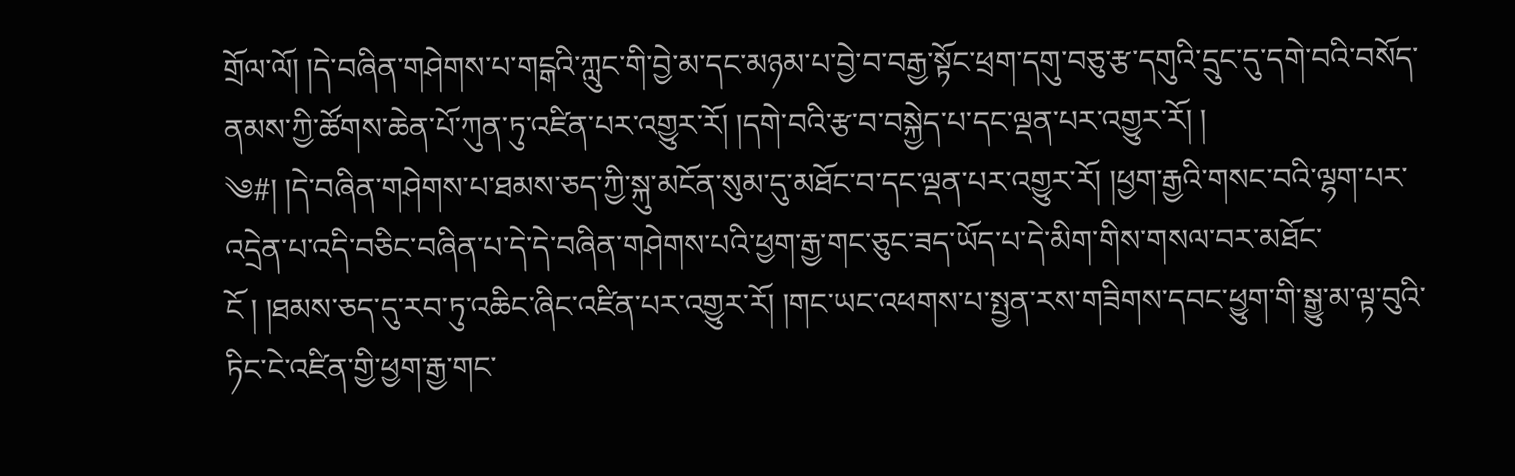གྲོལ་ལོ། །དེ་བཞིན་གཤེགས་པ་གངྒའི་ཀླུང་གི་བྱེ་མ་དང་མཉམ་པ་བྱེ་བ་བརྒྱ་སྟོང་ཕྲག་དགུ་བཅུ་རྩ་དགུའི་དྲུང་དུ་དགེ་བའི་བསོད་ནམས་ཀྱི་ཚོགས་ཆེན་པོ་ཀུན་ཏུ་འཛིན་པར་འགྱུར་རོ། །དགེ་བའི་རྩ་བ་བསྐྱེད་པ་དང་ལྡན་པར་འགྱུར་རོ། །
༄#། །དེ་བཞིན་གཤེགས་པ་ཐམས་ཅད་ཀྱི་སྐུ་མངོན་སུམ་དུ་མཐོང་བ་དང་ལྡན་པར་འགྱུར་རོ། །ཕྱག་རྒྱའི་གསང་བའི་ལྷག་པར་འདྲེན་པ་འདི་བཅིང་བཞིན་པ་དེ་དེ་བཞིན་གཤེགས་པའི་ཕྱག་རྒྱ་གང་ཅུང་ཟད་ཡོད་པ་དེ་མིག་གིས་གསལ་བར་མཐོང་ངོ ། །ཐམས་ཅད་དུ་རབ་ཏུ་འཆིང་ཞིང་འཛིན་པར་འགྱུར་རོ། །གང་ཡང་འཕགས་པ་སྤྱན་རས་གཟིགས་དབང་ཕྱུག་གི་སྒྱུ་མ་ལྟ་བུའི་ཏིང་ངེ་འཛིན་གྱི་ཕྱག་རྒྱ་གང་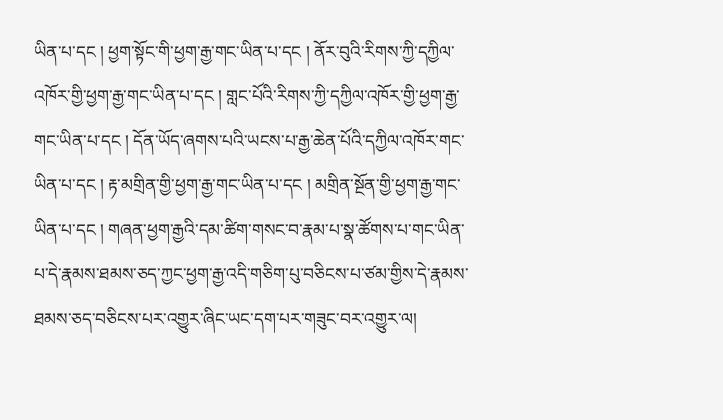ཡིན་པ་དང ། ཕྱག་སྟོང་གི་ཕྱག་རྒྱ་གང་ཡིན་པ་དང ། ནོར་བུའི་རིགས་ཀྱི་དཀྱིལ་འཁོར་གྱི་ཕྱག་རྒྱ་གང་ཡིན་པ་དང ། གླང་པོའི་རིགས་ཀྱི་དཀྱིལ་འཁོར་གྱི་ཕྱག་རྒྱ་གང་ཡིན་པ་དང ། དོན་ཡོད་ཞགས་པའི་ཡངས་པ་རྒྱ་ཆེན་པོའི་དཀྱིལ་འཁོར་གང་ཡིན་པ་དང ། རྟ་མགྲིན་གྱི་ཕྱག་རྒྱ་གང་ཡིན་པ་དང ། མགྲིན་སྔོན་གྱི་ཕྱག་རྒྱ་གང་ཡིན་པ་དང ། གཞན་ཕྱག་རྒྱའི་དམ་ཚིག་གསང་བ་རྣམ་པ་སྣ་ཚོགས་པ་གང་ཡིན་པ་དེ་རྣམས་ཐམས་ཅད་ཀྱང་ཕྱག་རྒྱ་འདི་གཅིག་པུ་བཅིངས་པ་ཙམ་གྱིས་དེ་རྣམས་ཐམས་ཅད་བཅིངས་པར་འགྱུར་ཞིང་ཡང་དག་པར་གཟུང་བར་འགྱུར་ལ།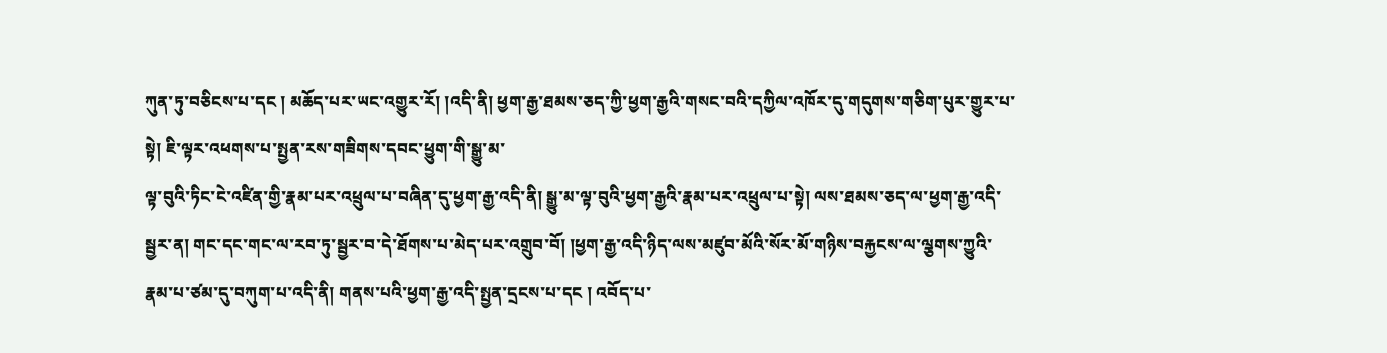ཀུན་ཏུ་བཅིངས་པ་དང ། མཆོད་པར་ཡང་འགྱུར་རོ། །འདི་ནི། ཕྱག་རྒྱ་ཐམས་ཅད་ཀྱི་ཕྱག་རྒྱའི་གསང་བའི་དཀྱིལ་འཁོར་དུ་གདུགས་གཅིག་པུར་གྱུར་པ་སྟེ། ཇི་ལྟར་འཕགས་པ་སྤྱན་རས་གཟིགས་དབང་ཕྱུག་གི་སྒྱུ་མ་
ལྟ་བུའི་ཏིང་ངེ་འཛིན་གྱི་རྣམ་པར་འཕྲུལ་པ་བཞིན་དུ་ཕྱག་རྒྱ་འདི་ནི། སྒྱུ་མ་ལྟ་བུའི་ཕྱག་རྒྱའི་རྣམ་པར་འཕྲུལ་པ་སྟེ། ལས་ཐམས་ཅད་ལ་ཕྱག་རྒྱ་འདི་སྦྱར་ན། གང་དང་གང་ལ་རབ་ཏུ་སྦྱར་བ་དེ་ཐོགས་པ་མེད་པར་འགྲུབ་བོ། །ཕྱག་རྒྱ་འདི་ཉིད་ལས་མཛུབ་མོའི་སོར་མོ་གཉིས་བརྐྱངས་ལ་ལྕགས་ཀྱུའི་རྣམ་པ་ཙམ་དུ་བཀུག་པ་འདི་ནི། གནས་པའི་ཕྱག་རྒྱ་འདི་སྤྱན་དྲངས་པ་དང ། འབོད་པ་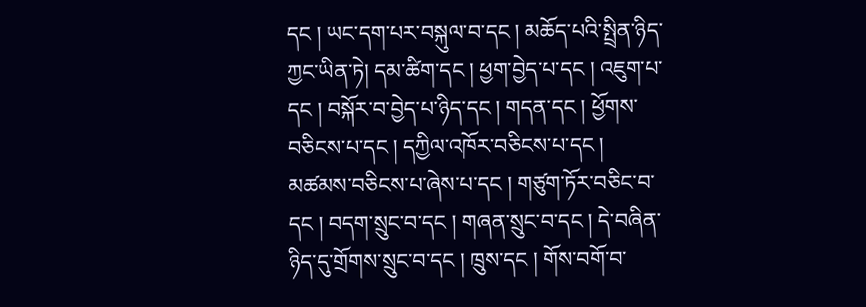དང ། ཡང་དག་པར་བསྐུལ་བ་དང ། མཆོད་པའི་སྤྲིན་ཉིད་ཀྱང་ཡིན་ཏེ། དམ་ཚིག་དང ། ཕྱག་བྱེད་པ་དང ། འཇུག་པ་དང ། བསྐོར་བ་བྱེད་པ་ཉིད་དང ། གདན་དང ། ཕྱོགས་བཅིངས་པ་དང ། དཀྱིལ་འཁོར་བཅིངས་པ་དང ། མཚམས་བཅིངས་པ་ཞེས་པ་དང ། གཙུག་ཏོར་བཅིང་བ་དང ། བདག་སྲུང་བ་དང ། གཞན་སྲུང་བ་དང ། དེ་བཞིན་ཉིད་དུ་གྲོགས་སྲུང་བ་དང ། ཁྲུས་དང ། གོས་བགོ་བ་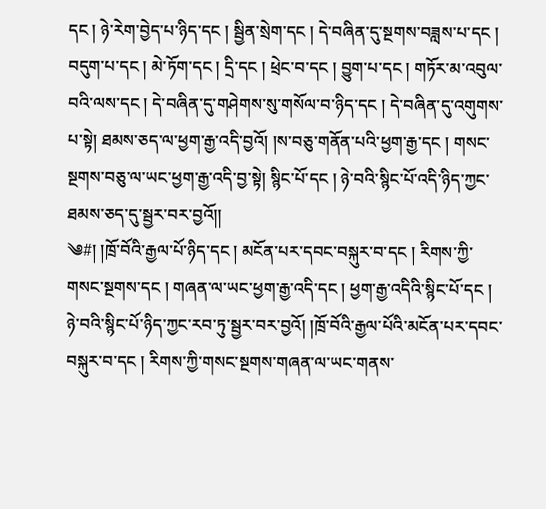དང ། ཉེ་རེག་བྱེད་པ་ཉིད་དང ། སྦྱིན་སྲེག་དང ། དེ་བཞིན་དུ་སྔགས་བཟླས་པ་དང ། བདུག་པ་དང ། མེ་ཏོག་དང ། དྲི་དང ། ཕྲེང་བ་དང ། བྱུག་པ་དང ། གཏོར་མ་འབུལ་བའི་ལས་དང ། དེ་བཞིན་དུ་གཤེགས་སུ་གསོལ་བ་ཉིད་དང ། དེ་བཞིན་དུ་འགུགས་པ་སྟེ། ཐམས་ཅད་ལ་ཕྱག་རྒྱ་འདི་བྱའོ། །ས་བཅུ་གནོན་པའི་ཕྱག་རྒྱ་དང ། གསང་སྔགས་བཅུ་ལ་ཡང་ཕྱག་རྒྱ་འདི་བྱ་སྟེ། སྙིང་པོ་དང ། ཉེ་བའི་སྙིང་པོ་འདི་ཉིད་ཀྱང་ཐམས་ཅད་དུ་སྦྱར་བར་བྱའོ།།
༄#། །ཁྲོ་བོའི་རྒྱལ་པོ་ཉིད་དང ། མངོན་པར་དབང་བསྐུར་བ་དང ། རིགས་ཀྱི་གསང་སྔགས་དང ། གཞན་ལ་ཡང་ཕྱག་རྒྱ་འདི་དང ། ཕྱག་རྒྱ་འདིའི་སྙིང་པོ་དང ། ཉེ་བའི་སྙིང་པོ་ཉིད་ཀྱང་རབ་ཏུ་སྦྱར་བར་བྱའོ། །ཁྲོ་བོའི་རྒྱལ་པོའི་མངོན་པར་དབང་བསྐུར་བ་དང ། རིགས་ཀྱི་གསང་སྔགས་གཞན་ལ་ཡང་གནས་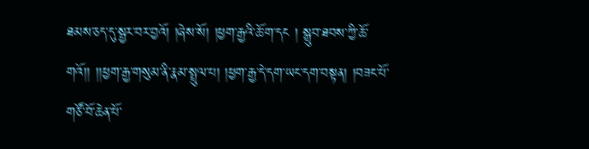ཐམས་ཅད་དུ་སྦྱར་བར་བྱའོ། །ཞེས་སོ། །ཕྱག་རྒྱའི་ཆོ་ག་དང ། སྒྲུབ་ཐབས་ཀྱི་ཆོ་གའོ།། །།ཕྱག་རྒྱ་གསུམ་ནི་རྣམ་སྤྲུལ་པ། །ཕྱག་རྒྱ་དེ་དག་ཡང་དག་བསྟན། །བཟང་པོ་གཙོ་བོ་ཆེན་པོ་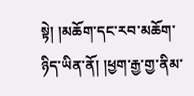སྟེ། །མཆོག་དང་རབ་མཆོག་ཉིད་ཡིན་ནོ། །ཕྱག་རྒྱ་གྱ་ནིམ་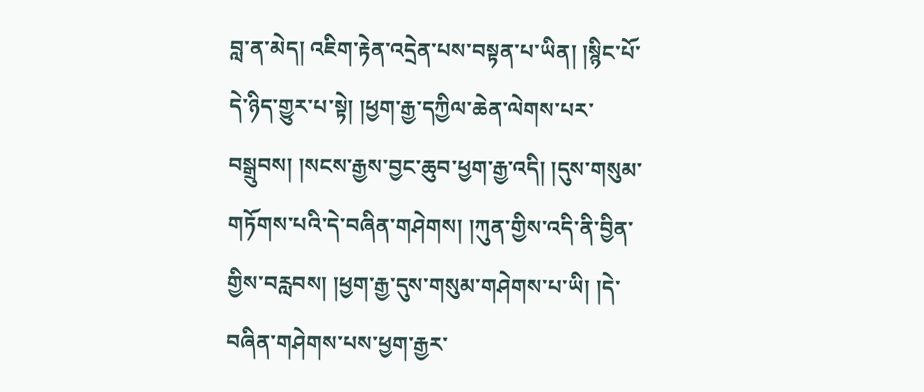བླ་ན་མེད། འཇིག་རྟེན་འདྲེན་པས་བསྟན་པ་ཡིན། །སྙིང་པོ་དེ་ཉིད་གྱུར་པ་སྟེ། །ཕྱག་རྒྱ་དཀྱིལ་ཆེན་ལེགས་པར་བསྒྲུབས། །སངས་རྒྱས་བྱང་ཆུབ་ཕྱག་རྒྱ་འདི། །དུས་གསུམ་གཏོགས་པའི་དེ་བཞིན་གཤེགས། །ཀུན་གྱིས་འདི་ནི་བྱིན་གྱིས་བརླབས། །ཕྱག་རྒྱ་དུས་གསུམ་གཤེགས་པ་ཡི། །དེ་བཞིན་གཤེགས་པས་ཕྱག་རྒྱར་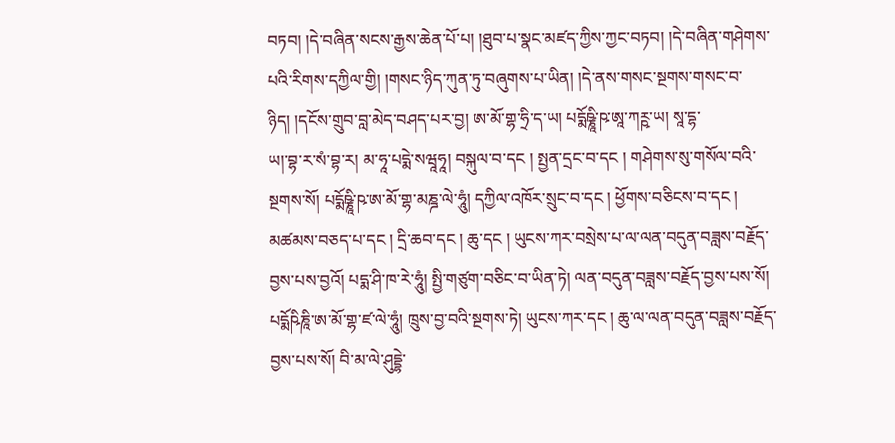བཏབ། །དེ་བཞིན་སངས་རྒྱས་ཆེན་པོ་པ། །ཐུབ་པ་སྣང་མཛད་ཀྱིས་ཀྱང་བཏབ། །དེ་བཞིན་གཤེགས་པའི་རིགས་དཀྱིལ་གྱི། །གསང་ཉིད་ཀུན་ཏུ་བཞུགས་པ་ཡིན། །དེ་ནས་གསང་སྔགས་གསང་བ་ཉིད། །དངོས་གྲུབ་བླ་མེད་བཤད་པར་བྱ། ཨ་མོ་གྷ་ཧྲི་ད་ཡ། པདྨོཥྞཱི་ཥ་ཨཱ་ཀཪྵ་ཡ། སཱ་དྷ་
ཡ།་བྷ་ར་སཾ་བྷ་ར། མ་ཧཱ་པདྨེ་སཝཱཧཱ། བསྐུལ་བ་དང ། སྤྱན་དྲང་བ་དང ། གཤེགས་སུ་གསོལ་བའི་སྔགས་སོ། པདྨོཥྞཱི་ཥ་ཨ་མོ་གྷ་མཎྜ་ལེ་ཧཱུཾ། དཀྱིལ་འཁོར་སྲུང་བ་དང ། ཕྱོགས་བཅིངས་བ་དང ། མཚམས་བཅད་པ་དང ། དྲི་ཆབ་དང ། ཆུ་དང ། ཡུངས་ཀར་བསྲེས་པ་ལ་ལན་བདུན་བཟླས་བརྗོད་བྱས་པས་བྱའོ། པདྨ་ཤི་ཁ་རེ་ཧཱུཾ། སྤྱི་གཙུག་བཅིང་བ་ཡིན་ཏེ། ལན་བདུན་བཟླས་བརྗོད་བྱས་པས་སོ། པདྨོཥིཎཱི་ཨ་མོ་གྷ་ཛ་ལེ་ཧཱུཾ། ཁྲུས་བྱ་བའི་སྔགས་ཏེ། ཡུངས་ཀར་དང ། ཆུ་ལ་ལན་བདུན་བཟླས་བརྗོད་བྱས་པས་སོ། བི་མ་ལེ་ཤུདྡྷེ་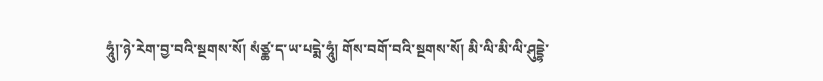ཧཱུཾ།་ཉེ་རེག་བྱ་བའི་སྔགས་སོ། སཾཙྪ་ད་ཡ་པདྨེ་ཧཱུཾ། གོས་བགོ་བའི་སྔགས་སོ། མི་ལི་མི་ལི་ཤུདྡྷེ་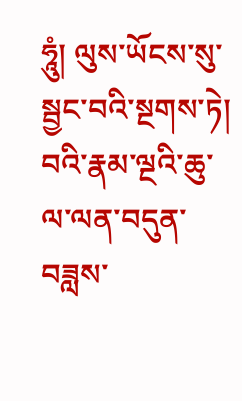ཧཱུཾ། ལུས་ཡོངས་སུ་སྦྱང་བའི་སྔགས་ཏེ། བའི་རྣམ་ལྔའི་ཆུ་ལ་ལན་བདུན་བཟླས་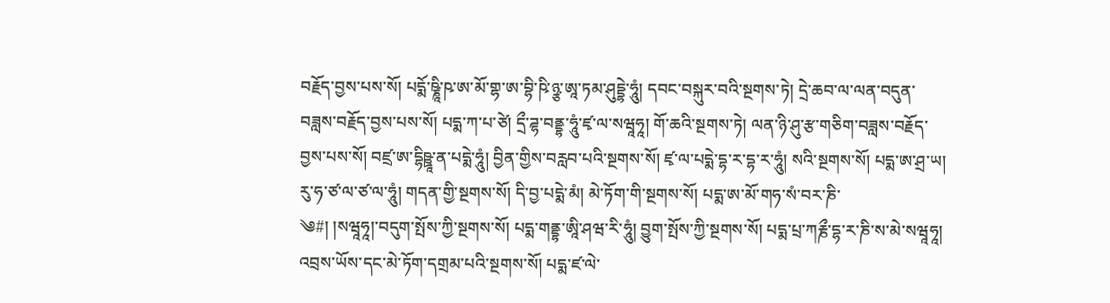བརྗོད་བྱས་པས་སོ། པདྨོ་ཥྞཱི་ཥ་ཨ་མོ་གྷ་ཨ་བྷི་ཥི་ཉྩ་ཨཱ་ཏམ་ཤུདྡྷེ་ཧཱུཾ། དབང་བསྐུར་བའི་སྔགས་ཏེ། དྲེ་ཆབ་ལ་ལན་བདུན་བཟླས་བརྗོད་བྱས་པས་སོ། པདྨ་ཀ་པ་ཙེ། དྲྀ་ཌྷ་བནྡྷ་ཧཱུཾ་ཛྭ་ལ་སཝཱཧཱ། གོ་ཆའི་སྔགས་ཏེ། ལན་ཉི་ཤུ་རྩ་གཅིག་བཟླས་བརྗོད་བྱས་པས་སོ། བཛྲ་ཨ་དྷིཥྛཱ་ན་པདྨེ་ཧཱུཾ། བྱིན་གྱིས་བརླབ་པའི་སྔགས་སོ། ཛྭ་ལ་པདྨེ་དྷ་ར་དྷ་ར་ཧཱུཾ། སའི་སྔགས་སོ། པདྨ་ཨ་ཤྲ་ཡ། རུ་ཧ་ཙ་ལ་ཙ་ལ་ཧཱུཾ། གདན་གྱི་སྔགས་སོ། དི་བྱ་པདྨེ་མཾ། མེ་ཏོག་གི་སྔགས་སོ། པདྨ་ཨ་མོ་གཧ་སཾ་བར་ཎི་
༄#། །སཝཱཧཱ།་བདུག་སྤོས་ཀྱི་སྔགས་སོ། པདྨ་གནྡྷ་ཨཱི་ཤཝ་རི་ཧཱུཾ། བྱུག་སྤོས་ཀྱི་སྔགས་སོ། པདྨ་པྲ་ཀརྞྀ་དྷ་ར་ཎི་ས་མེ་སཝཱཧཱ། འབྲས་ཡོས་དང་མེ་ཏོག་དགྲམ་པའི་སྔགས་སོ། པདྨ་ཛ་ལེ་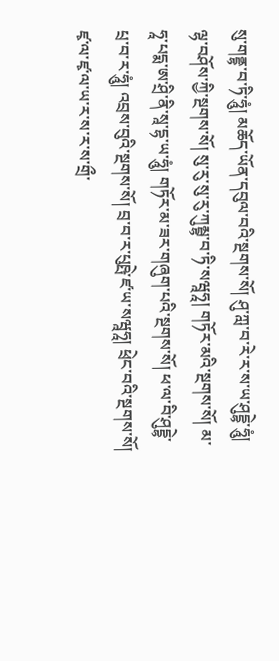སུ་གནྡྷ་བ་ཏི་ཧཱུཾ། མཆོད་ཡོན་དབུལ་བའི་སྔགས་སོ། ཤུ་ཀླ་བ་རེ་ར་ས་ཡ་ཤུདྡྷེ་ཧཱུཾ། ལྷ་བཤོས་ཀྱི་སྔགས་སོ། སུ་རུ་སུ་རུ་ཀུམྦྷ་བ་ཏི་སཝཱཧཱ། གཏོར་མའི་སྔགས་སོ། མ་ཧཱ་པདྨ་ཨ་ཤྲི་ནི་སཱ་དྷ་ཡ་ཧཱུཾ། གཏོར་མ་ཟར་གཞུག་པའི་སྔགས་སོ། ཕ་ལ་བི་ཤུདྡྷེ་པྲ་བ་ར་ཧཱུཾ། འབྲས་བུའི་སྔགས་སོ། བྲ་བ་ར་པུཥྤེ་ཛ་ཡ་སཝཱཧཱ། ཕྲེང་བའི་སྔགས་སོ། ཛྭ་ལ་ཛྭ་ལ་ཡ་ར་ས་ར་ས་གྲྀ་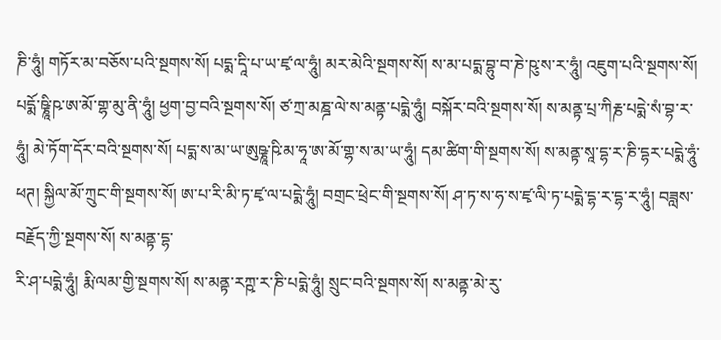ཎི་ཧཱུཾ། གཏོར་མ་བཅོས་པའི་སྔགས་སོ། པདྨ་དཱི་པ་ཡ་ཛྭ་ལ་ཧཱུཾ། མར་མེའི་སྔགས་སོ། ས་མ་པདྨ་བྷུ་བ་ཎེ་ཥུ་ས་ར་ཧཱུཾ། འཇུག་པའི་སྔགས་སོ། པདྨོ་ཥྞཱི་ཥ་ཨ་མོ་གྷ་མུ་ནི་ཧཱུཾ། ཕྱག་བྱ་བའི་སྔགས་སོ། ཙ་ཀྲ་མཎྜ་ལེ་ས་མནྟ་པདྨེ་ཧཱུཾ། བསྐོར་བའི་སྔགས་སོ། ས་མནྟ་པྲ་ཀིརྞ་པདྨེ་སཾ་བྷ་ར་ཧཱུཾ། མེ་ཏོག་དོར་བའི་སྔགས་སོ། པདྨ་ས་མ་ཡ་ཨུཥྞཱ་ཥི་མ་ཧཱ་ཨ་མོ་གྷ་ས་མ་ཡ་ཧཱུཾ། དམ་ཚིག་གི་སྔགས་སོ། ས་མནྟ་སཱ་དྷ་ར་ཎི་དྷར་པདྨེ་ཧཱུཾ་ཕཊ། སྐྱིལ་མོ་ཀྲུང་གི་སྔགས་སོ། ཨ་པ་རི་མི་ཏ་ཛྭ་ལ་པདྨེ་ཧཱུཾ། བགྲང་ཕྲེང་གི་སྔགས་སོ། ཤ་ཏ་ས་ཧ་ས་ཛྭ་ལི་ཏ་པདྨེ་དྷ་ར་དྷ་ར་ཧཱུཾ། བཟླས་བརྗོད་ཀྱི་སྔགས་སོ། ས་མནྟ་དྷ་
རི་ཤ་པདྨེ་ཧཱུཾ། རྨི་ལམ་གྱི་སྔགས་སོ། ས་མནྟ་རཀྵ་ར་ཎི་པདྨེ་ཧཱུཾ། སྲུང་བའི་སྔགས་སོ། ས་མནྟ་མེ་རུ་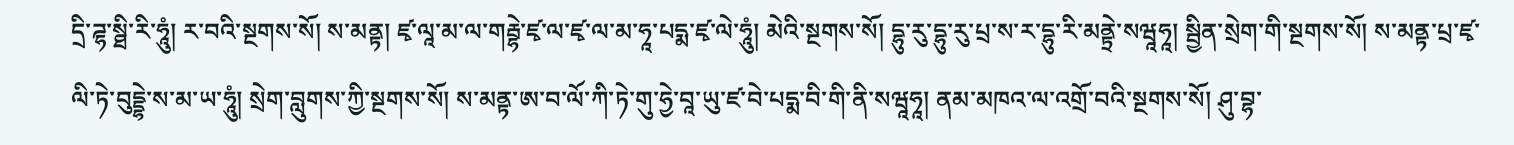དྲི་ཌྷ་སྠི་རི་ཧཱུཾ། ར་བའི་སྔགས་སོ། ས་མནྟ། ཛྭ་ལཱ་མ་ལ་གརྦྷེ་ཛྭ་ལ་ཛྭ་ལ་མ་ཧཱ་པདྨ་ཛྭ་ལེ་ཧཱུཾ། མེའི་སྔགས་སོ། དྷུ་རུ་དྷུ་རུ་པྲ་ས་ར་དྷུ་རི་མནྟྲེ་སཝཱཧཱ། སྦྱིན་སྲེག་གི་སྔགས་སོ། ས་མནྟ་པྲ་ཛྭ་ལི་ཏེ་བུདྡྷེ་ས་མ་ཡ་ཧཱུཾ། སྲེག་བླུགས་ཀྱི་སྔགས་སོ། ས་མནྟ་ཨ་བ་ལོ་ཀི་ཏེ་གུ་ཧྱེ་བཱ་ཡུ་ཛ་བེ་པདྨ་བི་གི་ནི་སཝཱཧཱ། ནམ་མཁའ་ལ་འགྲོ་བའི་སྔགས་སོ། ཤུ་བྷ་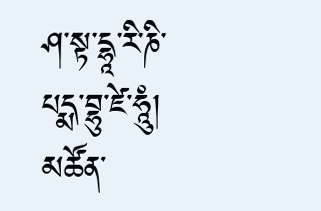ཤ་སྟ་དྷཱ་རི་ཎི་པདྨ་བྷུ་ཛེ་ཧཱུཾ། མཚོན་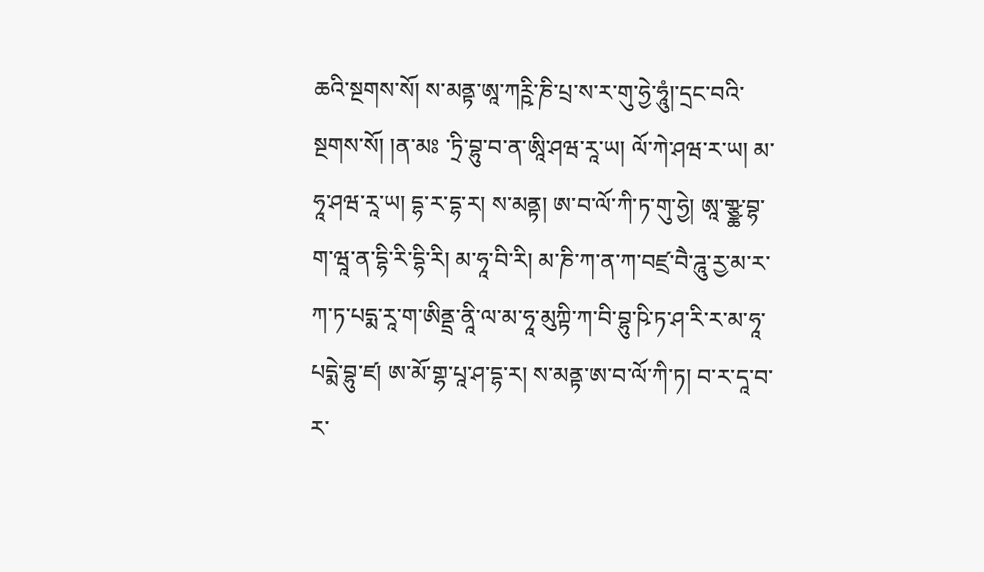ཆའི་སྔགས་སོ། ས་མནྟ་ཨཱ་ཀཪྵི་ཎི་པྲ་ས་ར་གུ་ཧྱེ་ཧཱུཾ།་དྲང་བའི་སྔགས་སོ། །ན་མཿ ་ཏྲི་བྷུ་བ་ན་ཨཱི་ཤཝ་རཱ་ཡ། ལོ་ཀེ་ཤཝ་ར་ཡ། མ་ཧཱ་ཤཝ་རཱ་ཡ། དྷ་ར་དྷ་ར། ས་མནྟ། ཨ་བ་ལོ་ཀི་ཏ་གུ་ཧྱེ། ཨཱ་གྩྪ་བྷ་ག་ཝཱ་ན་དྷི་རི་དྷི་རི། མ་ཧཱ་བི་རི། མ་ཎི་ཀ་ན་ཀ་བཛྲ་བཻ་ཌཱུ་རྱ་མ་ར་ཀ་ཏ་པདྨ་རཱ་ག་ཨིནྡྲ་ནཱི་ལ་མ་ཧཱ་མུཀྟི་ཀ་བི་བྷུ་ཥི་ཏ་ཤ་རི་ར་མ་ཧཱ་པདྨེ་བྷུ་ཛ། ཨ་མོ་གྷ་པཱ་ཤ་དྷ་ར། ས་མནྟ་ཨ་བ་ལོ་ཀི་ཏ། བ་ར་དཱ་བ་ར་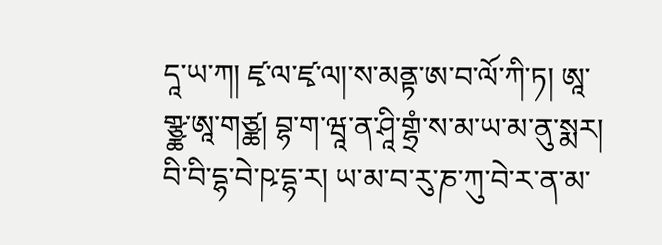དཱ་ཡ་ཀ། ཛྭ་ལ་ཛྭ་ལ།་ས་མནྟ་ཨ་བ་ལོ་ཀི་ཏ། ཨཱ་གྩྪ་ཨཱ་གཙྪ། བྷ་ག་ཝཱ་ན་ཤཱི་གྷྲཾ་ས་མ་ཡ་མ་ནུ་སྨར། བི་བི་དྷ་བེ་ཥ་དྷ་ར། ཡ་མ་བ་རུ་ཎ་ཀུ་བེ་ར་ན་མ་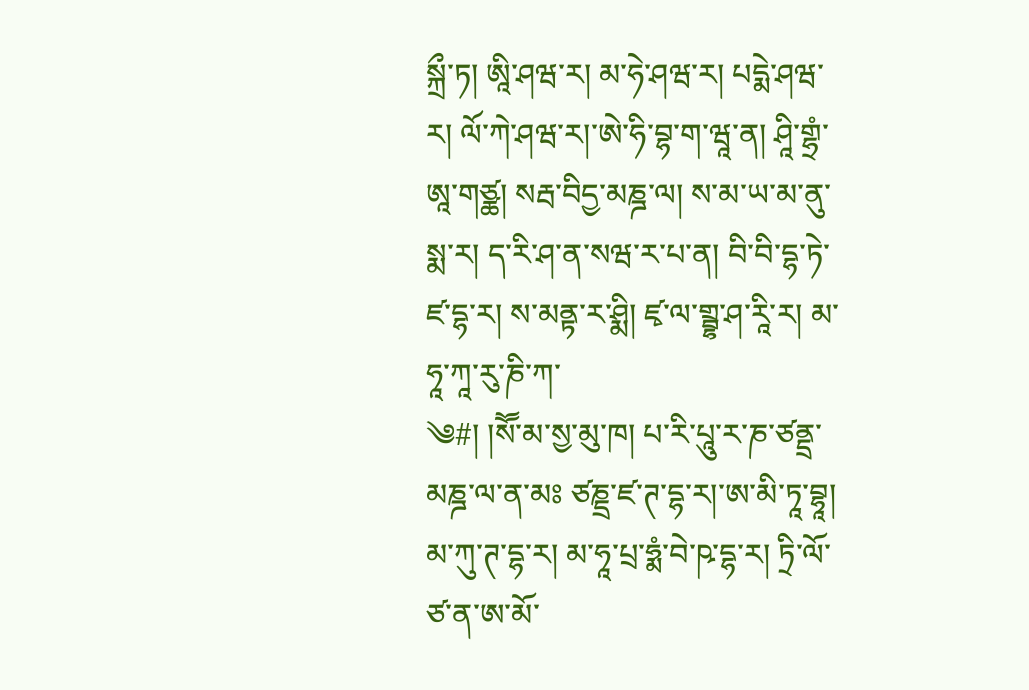སྐྲྀ་ཏ། ཨཱི་ཤཝ་ར། མ་ཧེ་ཤཝ་ར། པདྨེ་ཤཝ་ར། ལོ་ཀེ་ཤཝ་ར།་ཨེ་ཧི་བྷ་ག་ཝཱ་ན། ཤཱི་གྷྲཾ་ཨཱ་གཙྪ། སརྦ་བིདྱ་མཎྜ་ལ། ས་མ་ཡ་མ་ནུ་སྨ་ར། ད་རི་ཤ་ན་སཝ་ར་པ་ན། བི་བི་དྷ་ཏེ་ཛ་དྷ་ར། ས་མནྟ་ར་ཤྨི། ཛྭ་ལ་གྲྦྷ་ཤ་རཱི་ར། མ་ཧཱ་ཀཱ་རུ་ཎི་ཀ་
༄#། །སཽ་མ་སྱ་མུ་ཁ། པ་རི་པཱུ་ར་ཎ་ཙནྡྲ་མཎྜ་ལ་ན་མཿ ཙཎྡྲ་ཛ་ཊ་དྷ་ར།་ཨ་མི་ཏཱ་བྷཱ། མ་ཀུ་ཊ་དྷ་ར། མ་ཧཱ་པྲ་ཧྨཾ་བེ་ཥ་དྷ་ར། ཏྲི་ལོ་ཙ་ན་ཨ་མོ་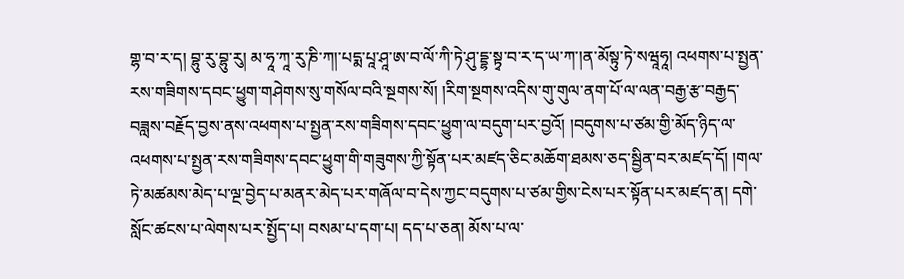གྷ་བ་ར་ད། བྷུ་རུ་བྷུ་རུ། མ་ཧཱ་ཀཱ་རུ་ཎི་ཀ།་པདྨ་པཱ་ཤཱ་ཨ་བ་ལོ་ཀི་ཏེ་ཤུ་དྡྷ་སྟྭ་བ་ར་ད་ཡ་ཀ་།ན་མོསྟུ་ཏེ་སཝཱཧཱ། འཕགས་པ་སྤྱན་རས་གཟིགས་དབང་ཕྱུག་གཤེགས་སུ་གསོལ་བའི་སྔགས་སོ། །རིག་སྔགས་འདིས་གུ་གུལ་ནག་པོ་ལ་ལན་བརྒྱ་རྩ་བརྒྱད་བཟླས་བརྗོད་བྱས་ནས་འཕགས་པ་སྤྱན་རས་གཟིགས་དབང་ཕྱུག་ལ་བདུག་པར་བྱའོ། །བདུགས་པ་ཙམ་གྱི་མོད་ཉིད་ལ་འཕགས་པ་སྤྱན་རས་གཟིགས་དབང་ཕྱུག་གི་གཟུགས་ཀྱི་སྟོན་པར་མཛད་ཅིང་མཆོག་ཐམས་ཅད་སྦྱིན་བར་མཛད་དོ། །གལ་ཏེ་མཚམས་མེད་པ་ལྔ་བྱེད་པ་མནར་མེད་པར་གཞོལ་བ་དེས་ཀྱང་བདུགས་པ་ཙམ་གྱིས་ངེས་པར་སྟོན་པར་མཛད་ན། དགེ་སློང་ཚངས་པ་ལེགས་པར་སྤྱོད་པ། བསམ་པ་དག་པ། དད་པ་ཅན། མོས་པ་ལ་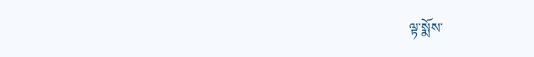ལྟ་སྨོས་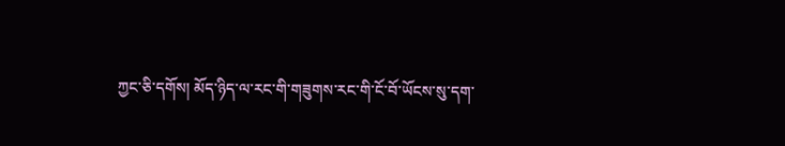ཀྱང་ཅི་དགོས། མོད་ཉིད་ལ་རང་གི་གཟུགས་རང་གི་ངོ་བོ་ཡོངས་སུ་དག་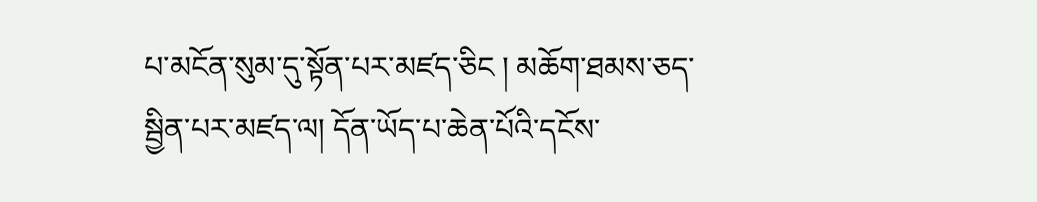པ་མངོན་སུམ་དུ་སྟོན་པར་མཛད་ཅིང ། མཆོག་ཐམས་ཅད་སྦྱིན་པར་མཛད་ལ། དོན་ཡོད་པ་ཆེན་པོའི་དངོས་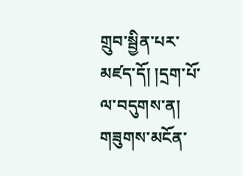གྲུབ་སྦྱིན་པར་མཛད་དོ། །དྲག་པོ་ལ་བདུགས་ན། གཟུགས་མངོན་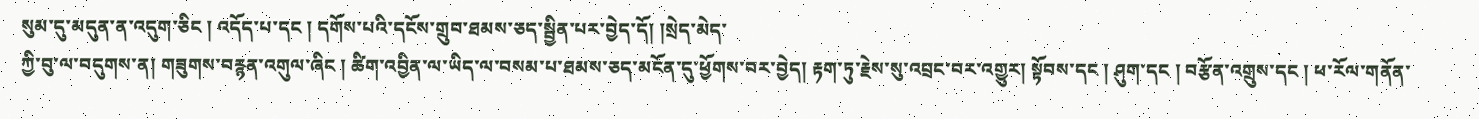སུམ་དུ་མདུན་ན་འདུག་ཅིང ། འདོད་པ་དང ། དགོས་པའི་དངོས་གྲུབ་ཐམས་ཅད་སྦྱིན་པར་བྱེད་དོ། །སྲེད་མེད་
ཀྱི་བུ་ལ་བདུགས་ན། གཟུགས་བརྙན་འགུལ་ཞིང ། ཚིག་འབྱིན་ལ་ཡིད་ལ་བསམ་པ་ཐམས་ཅད་མངོན་དུ་ཕྱོགས་བར་བྱེད། རྟག་ཏུ་རྗེས་སུ་འབྲང་བར་འགྱུར། སྟོབས་དང ། ཤུག་དང ། བརྩོན་འགྲུས་དང ། ཕ་རོལ་གནོན་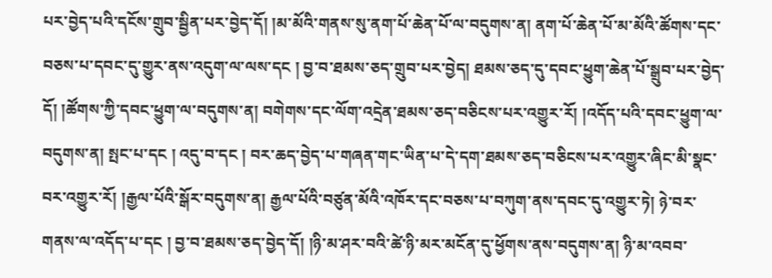པར་བྱེད་པའི་དངོས་གྲུབ་སྦྱིན་པར་བྱེད་དོ། །མ་མོའི་གནས་སུ་ནག་པོ་ཆེན་པོ་ལ་བདུགས་ན། ནག་པོ་ཆེན་པོ་མ་མོའི་ཚོགས་དང་བཅས་པ་དབང་དུ་གྱུར་ནས་འདུག་ལ་ལས་དང ། བྱ་བ་ཐམས་ཅད་གྲུབ་པར་བྱེད། ཐམས་ཅད་དུ་དབང་ཕྱུག་ཆེན་པོ་སྒྲུབ་པར་བྱེད་དོ། །ཚོགས་ཀྱི་དབང་ཕྱུག་ལ་བདུགས་ན། བགེགས་དང་ལོག་འདྲེན་ཐམས་ཅད་བཅིངས་པར་འགྱུར་རོ། །འདོད་པའི་དབང་ཕྱུག་ལ་བདུགས་ན། སྤང་པ་དང ། འདུ་བ་དང ། བར་ཆད་བྱེད་པ་གཞན་གང་ཡིན་པ་དེ་དག་ཐམས་ཅད་བཅིངས་པར་འགྱུར་ཞིང་མི་སྣང་བར་འགྱུར་རོ། །རྒྱལ་པོའི་སྒོར་བདུགས་ན། རྒྱལ་པོའི་བཙུན་མོའི་འཁོར་དང་བཅས་པ་བཀུག་ནས་དབང་དུ་འགྱུར་ཏེ། ཉེ་བར་གནས་ལ་འདོད་པ་དང ། བྱ་བ་ཐམས་ཅད་བྱེད་དོ། །ཉི་མ་ཤར་བའི་ཚེ་ཉི་མར་མངོན་དུ་ཕྱོགས་ནས་བདུགས་ན། ཉི་མ་འབབ་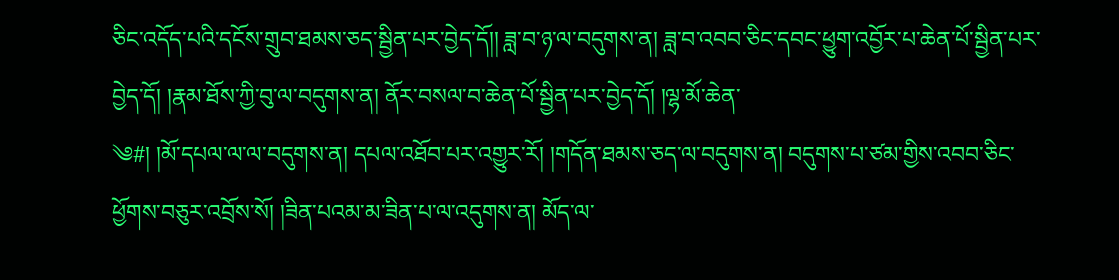ཅིང་འདོད་པའི་དངོས་གྲུབ་ཐམས་ཅད་སྦྱིན་པར་བྱེད་དོ།། ཟླ་བ་ཉ་ལ་བདུགས་ན། ཟླ་བ་འབབ་ཅིང་དབང་ཕྱུག་འབྱོར་པ་ཆེན་པོ་སྦྱིན་པར་བྱེད་དོ། །རྣམ་ཐོས་ཀྱི་བུ་ལ་བདུགས་ན། ནོར་བསལ་བ་ཆེན་པོ་སྦྱིན་པར་བྱེད་དོ། །ལྷ་མོ་ཆེན་
༄#། །མོ་དཔལ་ལ་ལ་བདུགས་ན། དཔལ་འཐོབ་པར་འགྱུར་རོ། །གདོན་ཐམས་ཅད་ལ་བདུགས་ན། བདུགས་པ་ཙམ་གྱིས་འབབ་ཅིང་ཕྱོགས་བཅུར་འབྲོས་སོ། །ཟིན་པའམ་མ་ཟིན་པ་ལ་འདུགས་ན། མོད་ལ་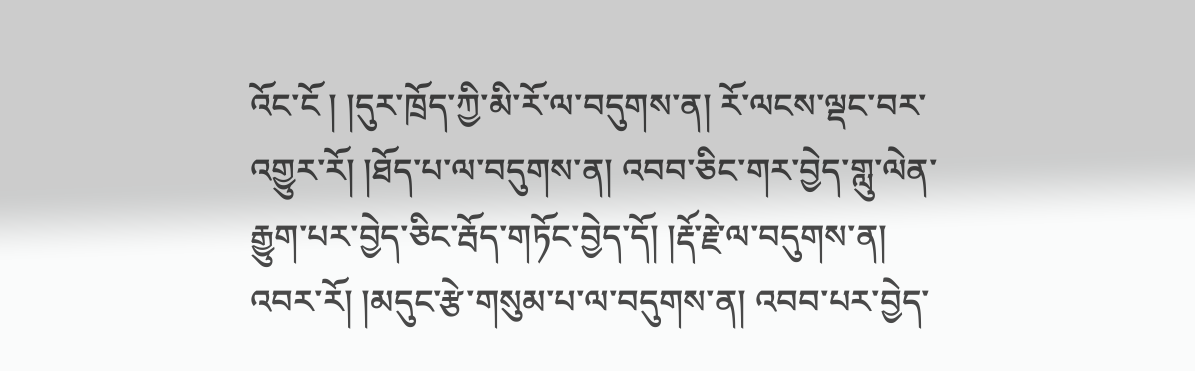འོང་ངོ ། །དུར་ཁྲོད་ཀྱི་མི་རོ་ལ་བདུགས་ན། རོ་ལངས་ལྡང་བར་འགྱུར་རོ། །ཐོད་པ་ལ་བདུགས་ན། འབབ་ཅིང་གར་བྱེད་གླུ་ལེན་རྒྱུག་པར་བྱེད་ཅིང་རྦོད་གཏོང་བྱེད་དོ། །རྡོ་རྗེ་ལ་བདུགས་ན། འབར་རོ། །མདུང་རྩེ་གསུམ་པ་ལ་བདུགས་ན། འབབ་པར་བྱེད་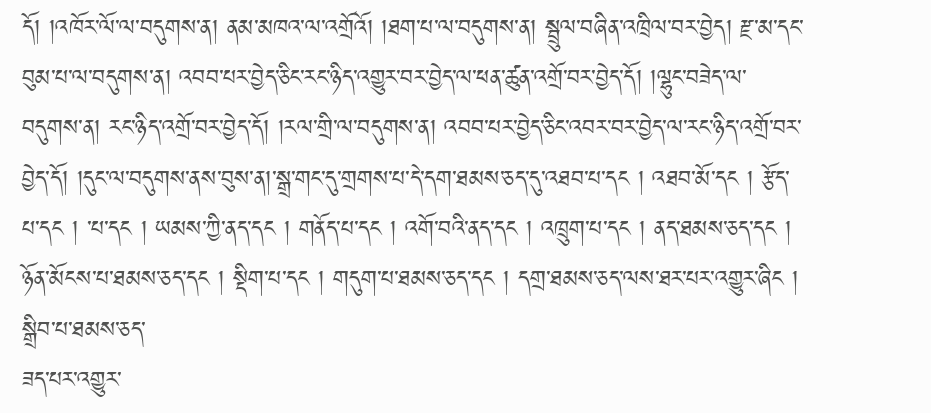དོ། །འཁོར་ལོ་ལ་བདུགས་ན། ནམ་མཁའ་ལ་འགྲོའོ། །ཐག་པ་ལ་བདུགས་ན། སྦྲུལ་བཞིན་འཁྲིལ་བར་བྱེད། རྫ་མ་དང་བུམ་པ་ལ་བདུགས་ན། འབབ་པར་བྱེད་ཅིང་རང་ཉིད་འགྱུར་བར་བྱེད་ལ་ཕན་ཚུན་འགྲོ་བར་བྱེད་དོ། །ལྷུང་བཟེད་ལ་བདུགས་ན། རང་ཉིད་འགྲོ་བར་བྱེད་དོ། །རལ་གྲི་ལ་བདུགས་ན། འབབ་པར་བྱེད་ཅིང་འབར་བར་བྱེད་ལ་རང་ཉིད་འགྲོ་བར་བྱེད་དོ། །དུང་ལ་བདུགས་ནས་བུས་ན།་སྒྲ་གང་དུ་གྲགས་པ་དེ་དག་ཐམས་ཅད་དུ་འཐབ་པ་དང ། འཐབ་མོ་དང ། རྩོད་པ་དང ། ་པ་དང ། ཡམས་ཀྱི་ནད་དང ། གནོད་པ་དང ། འགོ་བའི་ནད་དང ། འཁྲུག་པ་དང ། ནད་ཐམས་ཅད་དང ། ཉོན་མོངས་པ་ཐམས་ཅད་དང ། སྡིག་པ་དང ། གདུག་པ་ཐམས་ཅད་དང ། དགྲ་ཐམས་ཅད་ལས་ཐར་པར་འགྱུར་ཞིང ། སྒྲིབ་པ་ཐམས་ཅད་
ཟད་པར་འགྱུར་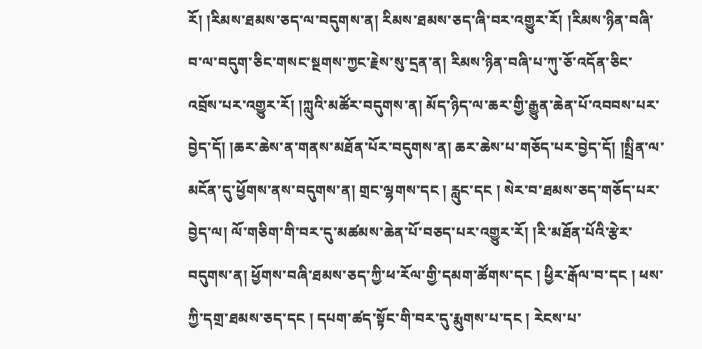རོ། །རིམས་ཐམས་ཅད་ལ་བདུགས་ན། རིམས་ཐམས་ཅད་ཞི་བར་འགྱུར་རོ། །རིམས་ཉིན་བཞི་བ་ལ་བདུག་ཅིང་གསང་སྔགས་ཀྱང་རྗེས་སུ་དྲན་ན། རིམས་ཉིན་བཞི་པ་ཀུ་ཅོ་འདོན་ཅིང་འབྲོས་པར་འགྱུར་རོ། །ཀླུའི་མཚོར་བདུགས་ན། མོད་ཉིད་ལ་ཆར་གྱི་རྒྱུན་ཆེན་པོ་འབབས་པར་བྱེད་དོ། །ཆར་ཆེས་ན་གནས་མཐོན་པོར་བདུགས་ན། ཆར་ཆེས་པ་གཅོད་པར་བྱེད་དོ། །སྤྲིན་ལ་མངོན་དུ་ཕྱོགས་ནས་བདུགས་ན། གྲང་ལྷགས་དང ། རླུང་དང ། སེར་བ་ཐམས་ཅད་གཅོད་པར་བྱེད་ལ། ལོ་གཅིག་གི་བར་དུ་མཚམས་ཆེན་པོ་བཅད་པར་འགྱུར་རོ། །རི་མཐོན་པོའི་རྩེར་བདུགས་ན། ཕྱོགས་བཞི་ཐམས་ཅད་ཀྱི་ཕ་རོལ་གྱི་དམག་ཚོགས་དང ། ཕྱིར་རྒོལ་བ་དང ། ཕས་ཀྱི་དགྲ་ཐམས་ཅད་དང ། དཔག་ཚད་སྟོང་གི་བར་དུ་རྨུགས་པ་དང ། རེངས་པ་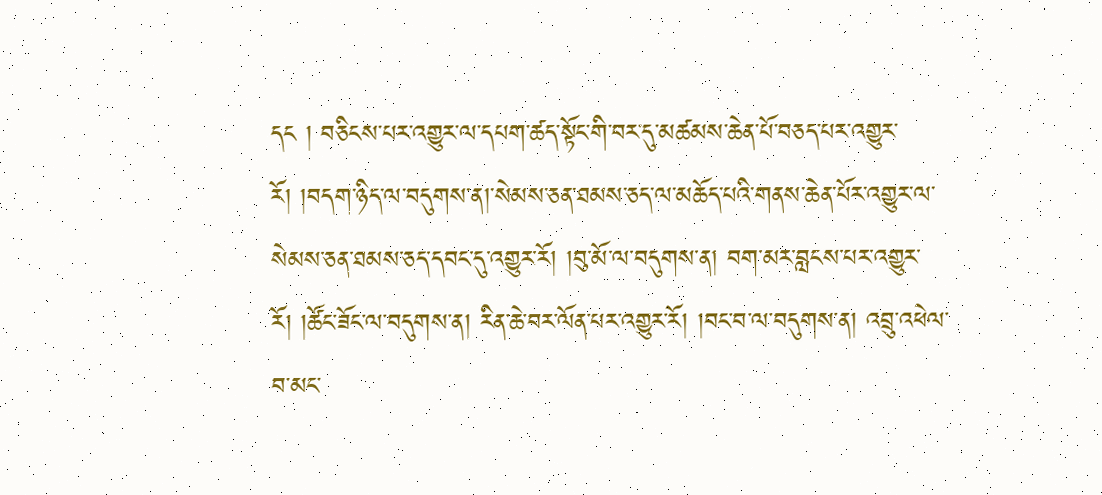དང ། བཅིངས་པར་འགྱུར་ལ་དཔག་ཚད་སྟོང་གི་བར་དུ་མཚམས་ཆེན་པོ་བཅད་པར་འགྱུར་རོ། །བདག་ཉིད་ལ་བདུགས་ན།་སེམས་ཅན་ཐམས་ཅད་ལ་མཆོད་པའི་གནས་ཆེན་པོར་འགྱུར་ལ་སེམས་ཅན་ཐམས་ཅད་དབང་དུ་འགྱུར་རོ། །བུ་མོ་ལ་བདུགས་ན། བག་མར་བླངས་པར་འགྱུར་རོ། །ཚོང་ཟོང་ལ་བདུགས་ན། རིན་ཆེ་བར་ལོན་པར་འགྱུར་རོ། །བང་བ་ལ་བདུགས་ན། འབྲུ་འཕེལ་བ་མང་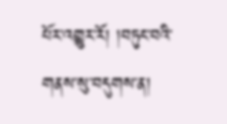པོར་འགྱུར་རོ། །བཏུང་བའི་གནས་སུ་བདུགས་ན།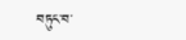བཏུང་བ་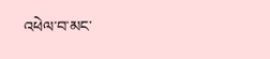འཕེལ་བ་མང་